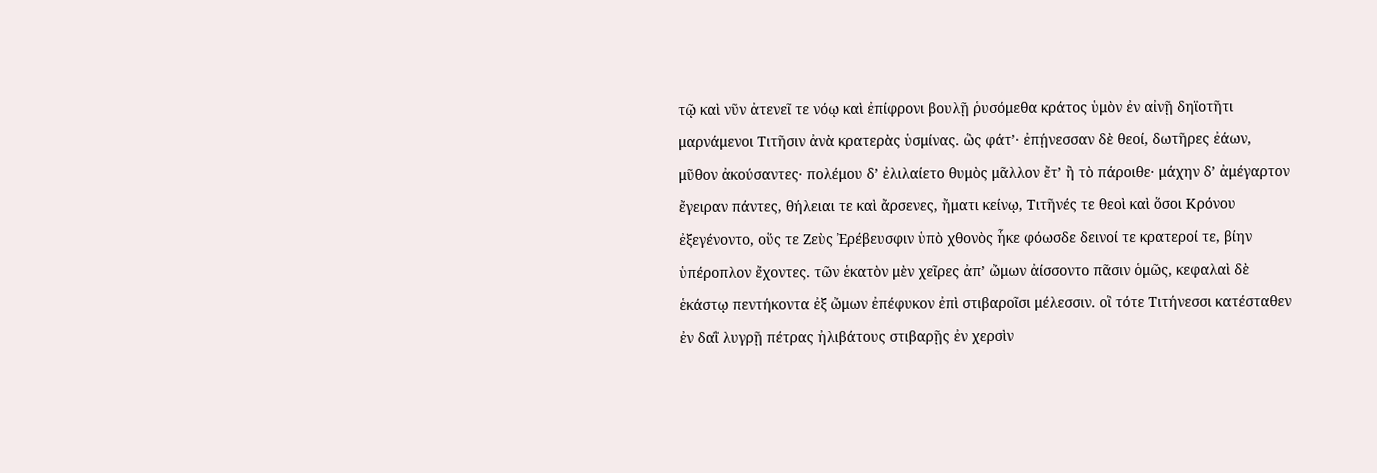τῷ καὶ νῦν ἀτενεῖ τε νόῳ καὶ ἐπίφρονι βουλῇ ῥυσόμεθα κράτος ὑμὸν ἐν αἰνῇ δηϊοτῆτι μαρνάμενοι Τιτῆσιν ἀνὰ κρατερὰς ὑσμίνας. ὣς φάτʼ· ἐπῄνεσσαν δὲ θεοί, δωτῆρες ἐάων, μῦθον ἀκούσαντες· πολέμου δʼ ἐλιλαίετο θυμὸς μᾶλλον ἔτʼ ἢ τὸ πάροιθε· μάχην δʼ ἀμέγαρτον ἔγειραν πάντες, θήλειαι τε καὶ ἄρσενες, ἤματι κείνῳ, Τιτῆνές τε θεοὶ καὶ ὅσοι Κρόνου ἐξεγένοντο, οὕς τε Ζεὺς Ἐρέβευσφιν ὑπὸ χθονὸς ἧκε φόωσδε δεινοί τε κρατεροί τε, βίην ὑπέροπλον ἔχοντες. τῶν ἑκατὸν μὲν χεῖρες ἀπʼ ὤμων ἀίσσοντο πᾶσιν ὁμῶς, κεφαλαὶ δὲ ἑκάστῳ πεντήκοντα ἐξ ὤμων ἐπέφυκον ἐπὶ στιβαροῖσι μέλεσσιν. οἳ τότε Τιτήνεσσι κατέσταθεν ἐν δαῒ λυγρῇ πέτρας ἠλιβάτους στιβαρῇς ἐν χερσὶν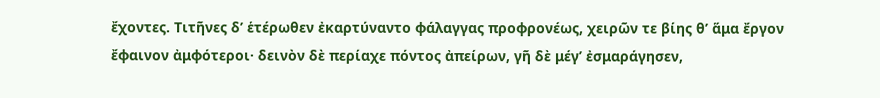ἔχοντες. Τιτῆνες δʼ ἑτέρωθεν ἐκαρτύναντο φάλαγγας προφρονέως, χειρῶν τε βίης θʼ ἅμα ἔργον ἔφαινον ἀμφότεροι· δεινὸν δὲ περίαχε πόντος ἀπείρων, γῆ δὲ μέγʼ ἐσμαράγησεν,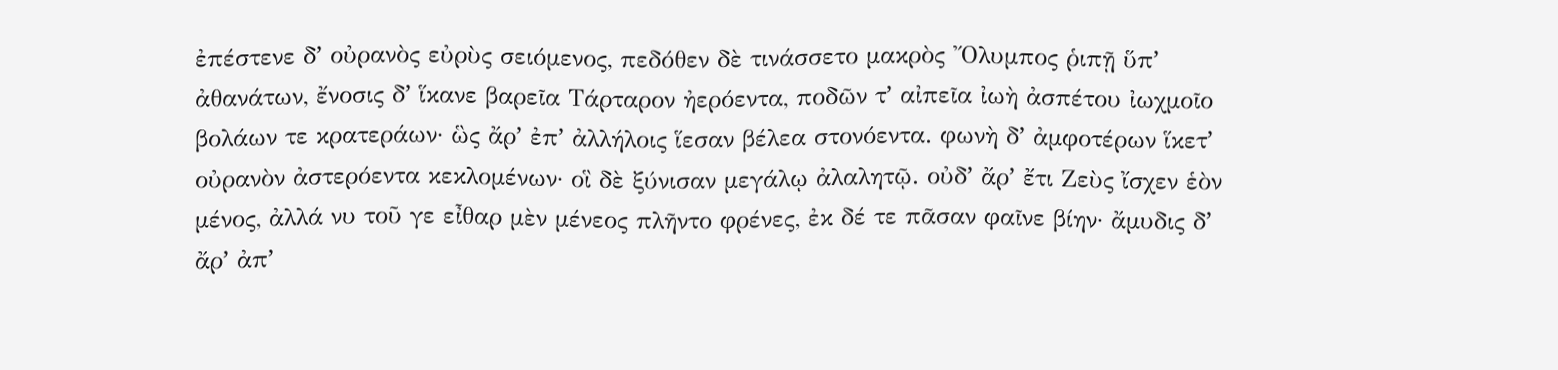ἐπέστενε δʼ οὐρανὸς εὐρὺς σειόμενος, πεδόθεν δὲ τινάσσετο μακρὸς Ὄλυμπος ῥιπῇ ὕπʼ ἀθανάτων, ἔνοσις δʼ ἵκανε βαρεῖα Τάρταρον ἠερόεντα, ποδῶν τʼ αἰπεῖα ἰωὴ ἀσπέτου ἰωχμοῖο βολάων τε κρατεράων· ὣς ἄρʼ ἐπʼ ἀλλήλοις ἵεσαν βέλεα στονόεντα. φωνὴ δʼ ἀμφοτέρων ἵκετʼ οὐρανὸν ἀστερόεντα κεκλομένων· οἳ δὲ ξύνισαν μεγάλῳ ἀλαλητῷ. οὐδʼ ἄρʼ ἔτι Ζεὺς ἴσχεν ἑὸν μένος, ἀλλά νυ τοῦ γε εἶθαρ μὲν μένεος πλῆντο φρένες, ἐκ δέ τε πᾶσαν φαῖνε βίην· ἄμυδις δʼ ἄρʼ ἀπʼ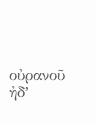οὐρανοῦ ἠδʼ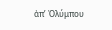ἀπʼ Ὀλύμπου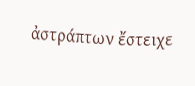ἀστράπτων ἔστειχε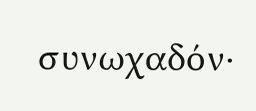συνωχαδόν·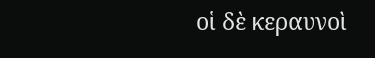οἱ δὲ κεραυνοὶ